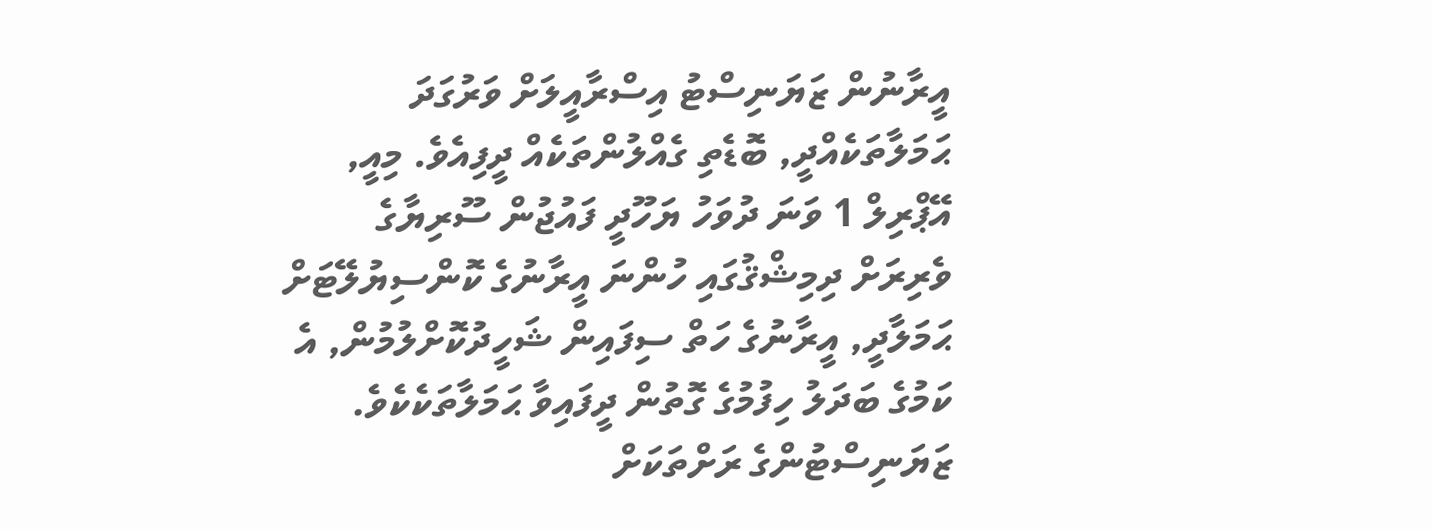އީރާނުން ޒަޔަނިސްޓު އިސްރާއީލަށް ވަރުގަދަ ޙަމަލާތަކެއްދީ, ބޮޑެތި ގެއްލުންތަކެއް ދީފިއެވެ. މިއީ, އޭޕްރިލް 1 ވަނަ ދުވަހު ޔަހޫދީ ފައުޖުން ސޫރިޔާގެ ވެރިރަށް ދިމިޝްޤުގައި ހުންނަ އީރާނުގެ ކޮންސިޔުލޭޓަށް ޙަމަލާދީ, އީރާނުގެ ހަތް ސިފައިން ޝަހީދުކޮށްލުމުން, އެ ކަމުގެ ބަދަލު ހިފުމުގެ ގޮތުން ދީފައިވާ ޙަމަލާތަކެކެވެ.
ޒަޔަނިސްޓުންގެ ރަށްތަކަށް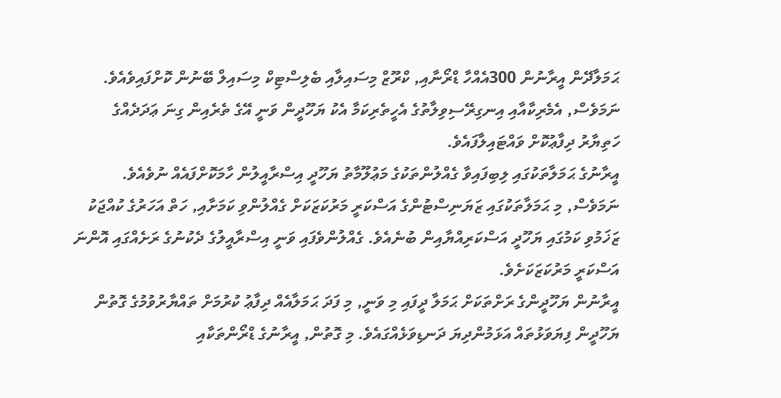ޙަމަލާދޭން އީރާނުން 300އެއްހާ ޑްރޯނާއި, ކްރޫޒް މިސައިލާއި ބެލިސްޓިކް މިސައިލް ބޭނުން ކޮށްފައިވެއެވެ. ނަމަވެސް, އެމެރިކާއާއި އިނގިރޭސިވިލާތުގެ އެހީތެރިކަމާ އެކު ޔަހޫދީން ވަނީ އޭގެ ތެރެއިން ގިނަ ޢަދަދެއްގެ ހަތިޔާރު ދިފާޢުކޮށް ވައްޓައިލާފައެވެ.
އީރާނުގެ ޙަމަލާތަކުގައި ލިބިފައިވާ ގެއްލުންތަކުގެ މަޢުލޫމާތު ޔަހޫދީ އިސްރާއީލުން ހާމަކޮށްފައެއް ނުވެއެވެ. ނަމަވެސް, މި ޙަމަލާތަކުގައި ޒަޔަނިސްޓުންގެ އަސްކަރީ މަރުކަޒަކަށް ގެއްލުންވި ކަމަށާއި, ހަތް އަހަރުގެ ކުއްޖަކު ޒަޚަމުވި ކަމުގައި ޔަހޫދީ އަސްކަރިއްޔާއިން ބުނެއެވެ. ގެއްލުންވެފައި ވަނީ އިސްރާއީލުގެ ދެކުނުގެ ރަށެއްގައި އޮންނަ އަސްކަރީ މަރުކަޒަކަށެވެ.
އީރާނުން ޔަހޫދީންގެ ރަށްތަކަށް ޙަމަލާ ދީފައި މި ވަނީ, މި ފަދަ ޙަމަލާއެއް ދިފާޢު ކުރުމަށް ތައްޔާރުވުމުގެ ގޮތުން ޔަހޫދީން ފިޔަވަޅުތައް އަޅަމުންދިޔަ ދަނޑިވަޅެއްގައެވެ. މި ގޮތުން, އީރާނުގެ ޑްރޯންތަކާއި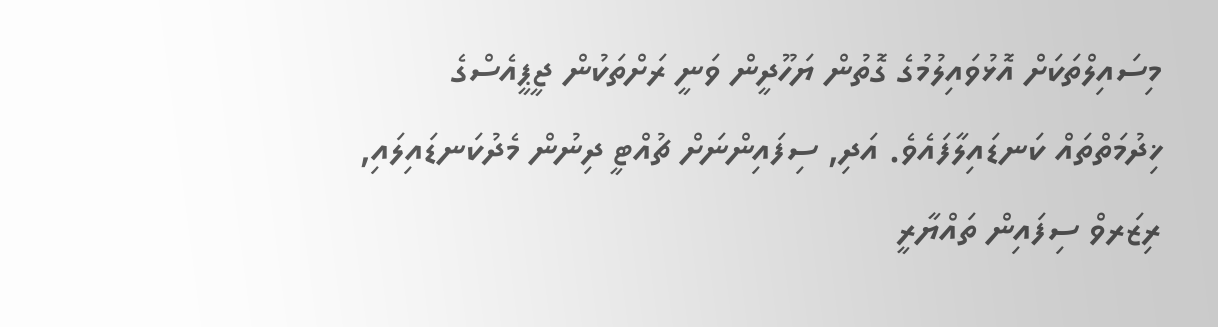މިސައިލްތަކަށް އޮޅުވައިލުމުގެ ގޮތުން ޔަހޫދީން ވަނީ ރަށްތަކުން ޖީޕީއެސްގެ ޚިދުމަތްތައް ކަނޑައިލާފައެވެ. އަދި, ސިފައިންނަށް ޗުއްޓީ ދިނުން މެދުކަނޑައިލައި, ރިޒަރވް ސިފައިން ތައްޔާރީ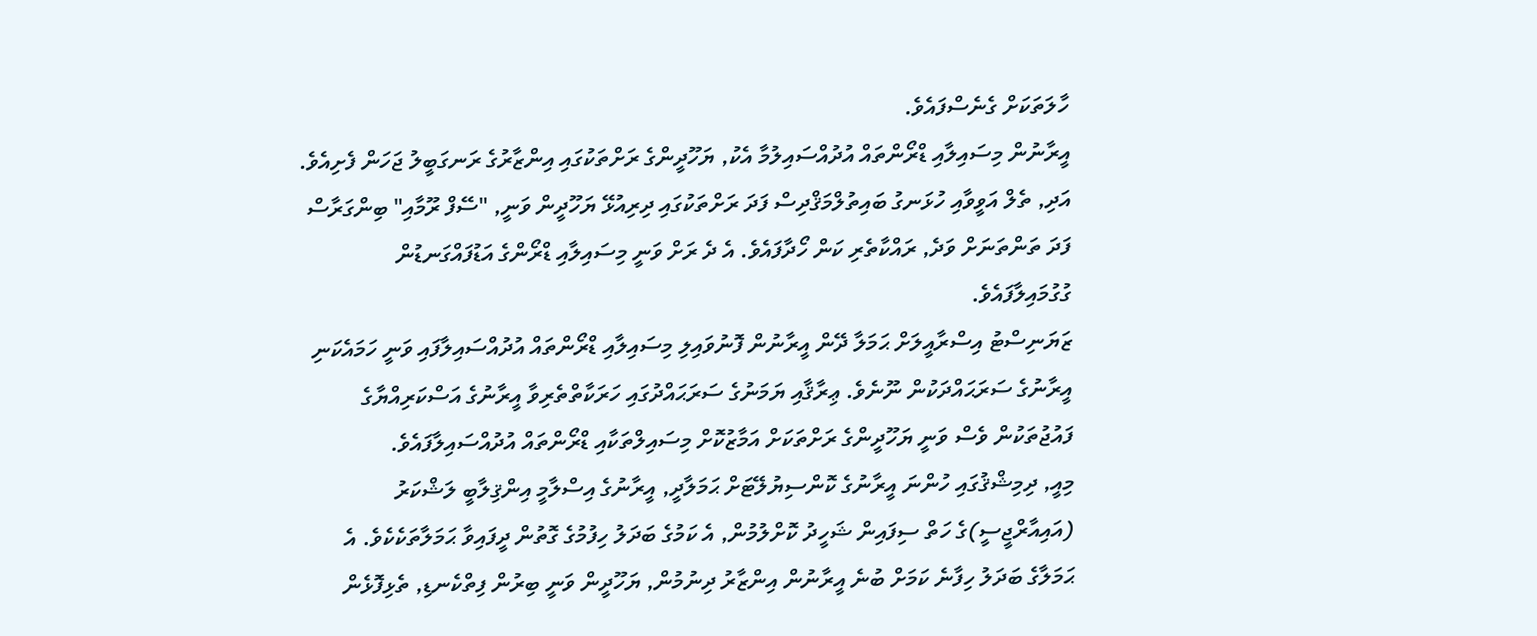ހާލަތަކަށް ގެނެސްފައެވެ.
އީރާނުން މިސައިލާއި ޑްރޯންތައް އުދުއްސައިލުމާ އެކު, ޔަހޫދީންގެ ރަށްތަކުގައި އިންޒާރުގެ ރަނގަބީލު ޖަހަން ފެށިއެވެ. އަދި, ތެލް އަވީވާއި ހުޅަނގު ބައިތުލްމަޤްދިސް ފަދަ ރަށްތަކުގައި ދިރިއުޅޭ ޔަހޫދީން ވަނީ, "ސޭފް ރޫމާއި" ބިންގަރާސް ފަދަ ތަންތަނަށް ވަދެ, ރައްކާތެރި ކަން ހޯދާފައެވެ. އެ ދެ ރަށް ވަނީ މިސައިލާއި ޑްރޯންގެ އަޑުފައްގަނޑުން ގުގުމައިލާފައެވެ.
ޒަޔަނިސްޓު އިސްރާއީލަށް ޙަމަލާ ދޭން އީރާނުން ފޮނުވައިލި މިސައިލާއި ޑްރޯންތައް އުދުއްސައިލާފައި ވަނީ ހަމައެކަނި އީރާނުގެ ސަރަޙައްދަކުން ނޫނެވެ. ޢިރާޤާއި ޔަމަނުގެ ސަރަޙައްދުގައި ހަރަކާތްތެރިވާ އީރާނުގެ އަސްކަރިއްޔާގެ ފައުޖުތަކުން ވެސް ވަނީ ޔަހޫދީންގެ ރަށްތަކަށް އަމާޒުކޮށް މިސައިލްތަކާއި ޑްރޯންތައް އުދުއްސައިލާފައެވެ.
މިއީ, ދިމިޝްޤުގައި ހުންނަ އީރާނުގެ ކޮންސިޔުލޭޓަށް ޙަމަލާދީ, އީރާނުގެ އިސްލާމީ އިންޤިލާބީ ލަޝްކަރު (އައިއާރްޖީސީ)ގެ ހަތް ސިފައިން ޝަހީދު ކޮށްލުމުން, އެ ކަމުގެ ބަދަލު ހިފުމުގެ ގޮތުން ދީފައިވާ ޙަމަލާތަކެކެވެ. އެ ޙަމަލާގެ ބަދަލު ހިފާނެ ކަމަށް ބުނެ އީރާނުން އިންޒާރު ދިނުމުން, ޔަހޫދީން ވަނީ ބިރުން ފިތްކެނޑި, ތެޅިފޮޅެން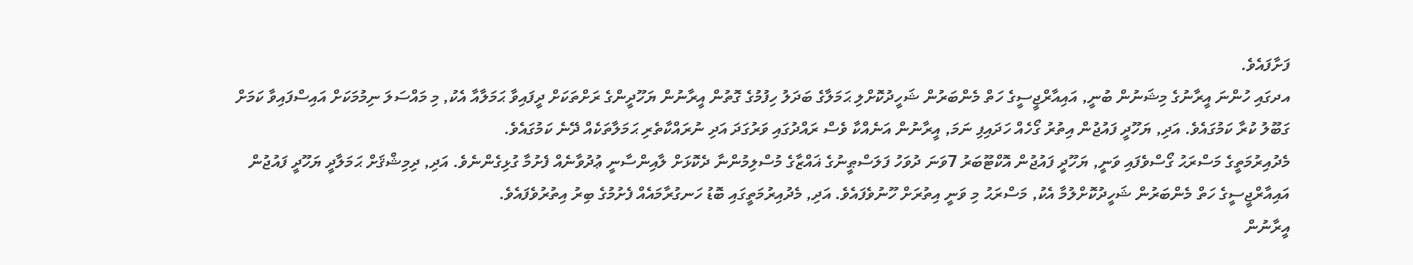ފަށާފައެވެ.
އދގައި ހުންނަ އީރާނުގެ މިޝަނުން ބުނީ, އައިއާރްޖީސީގެ ހަތް މެންބަރުން ޝަހީދުކޮށްލި ޙަމަލާގެ ބަދަލު ހިފުމުގެ ގޮތުން އީރާނުން ޔަހޫދީންގެ ރަށްތަކަށް ދީފައިވާ ޙަމަލާއާ އެކު, މި މައްސަލަ ނިމުމަކަށް އައިސްފައިވާ ކަމަށް ގަބޫލު ކުރާ ކަމުގައެވެ. އަދި, ޔަހޫދީ ފައުޖުން އިތުރު ގޯހެއް ހަދައިފި ނަމަ, އީރާނުން އަނެއްކާ ވެސް ރައްދުގައި ވަރުގަދަ އަދި ނުރައްކާތެރި ޙަމަލާތަކެއް ދޭނެ ކަމުގައެވެ.
މެދުއިރުމަތީގެ މަސްރަޙު ގޯސްވެފައި ވަނީ, ޔަހޫދީ ފައުޖުން އޮކްޓޫބަރު 7ވަނަ ދުވަހު ފަލަސްޠީނުގެ ޣައްޒާގެ މުސްލިމުންނާ ދެކޮޅަށް ލާއިންސާނީ ޢުދުވާނެއް ފެށުމާ ގުޅިގެންނެވެ. އަދި, ދިމިޝްޤަށް ޙަމަލާދީ ޔަހޫދީ ފައުޖުން އައިއާރްޖީސީގެ ހަތް މެންބަރުން ޝަހީދުކޮށްލުމާ އެކު, މަސްރަޙު މި ވަނީ އިތުރަށް ހޫނުވެފައެވެ. އަދި, މެދުއިރުމަތީގައި ބޮޑު ހަނގުރާމައެއް ފެށުމުގެ ބިރު އިތުރުވެފައެވެ.
އީރާނުން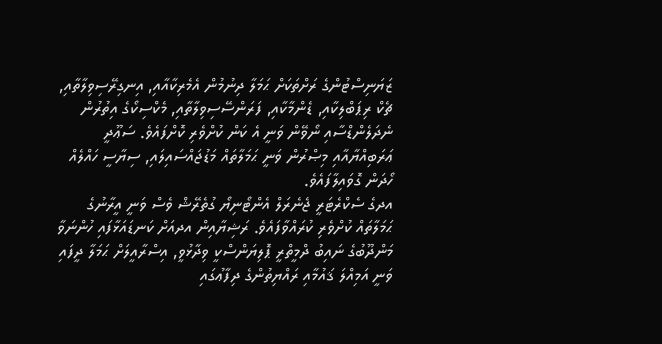ޒަޔަނިސްޓުންގެ ރަށްތަކަށް ޙަމަލާ ދިނުމުން އެމެރިކާއާއި, އިނގިރޭސިވިލާތާއި, ޗެކް ރިޕަބްލިކާއި, ޑެންމާކާއި, ފަރަންސޭސިވިލާތާއި, މެކްސިކޯގެ އިތުރުން ނެދަލެންޑްސާއި ނޯވޭން ވަނީ އެ ކަން ކުށްވެރި ކޮށްފައެވެ. ސަޢޫދީ ޢަރަބިއްޔާއާއި މިޞްރުން ވަނީ ޙަމަލާތައް މަޑުޖައްސައިލައި, ސިޔާސީ ހައްލެއް ހޯދަން ގޮވައިލާފައެވެ.
އދގެ ސެކްރެޓަރީ ޖެނެރަލް އެންޓޯނިޔޯ ގުތެރޭޝް ވެސް ވަނީ އީރާނުގެ ޙަމަލާތައް ކުށްވެރި ކުރައްވާފައެވެ. ރަޝިޔާއިން އދއަށް ކަނޑައަޅާފައި ހުންނަވާ މަންދޫބުގެ ނައިބު ދްމީތްރީ ޕޮލިޔަންސްކީ ވިދާޅުވީ, އިސްރާއީލަށް ޙަމަލާ ދީފައި ވަނީ އަމިއްލަ ޤައުމާއި ރައްޔިތުންގެ ދިފާޢުގައި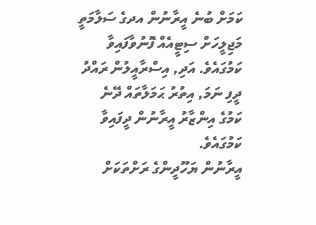ކަމަށް ބުނެ އީރާނުން އދގެ ސަލާމަތީ މަޖިލީހަށް ސިޓީއެއް ފޮނުވާފައިވާ ކަމުގައެވެ. އަދި, އިސްރާއީލުން ރައްދު ދީފި ނަމަ, އިތުރު ޙަމަލާތައް ދޭނެ ކަމުގެ އިންޒާރު އީރާނުން ދީފައިވާ ކަމުގައެވެ.
އީރާނުން ޔަހޫދީންގެ ރަށްތަކަށް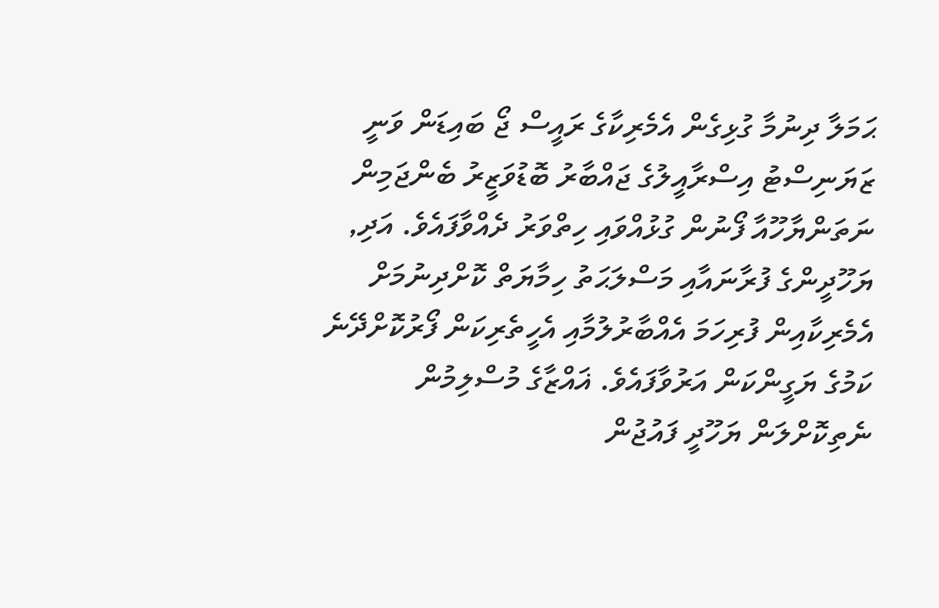ޙަމަލާ ދިނުމާ ގުޅިގެން އެމެރިކާގެ ރައީސް ޖޯ ބައިޑަން ވަނީ ޒަޔަނިސްޓު އިސްރާއީލުގެ ޖައްބާރު ބޮޑުވަޒީރު ބެންޖަމިން ނަތަންޔާހޫއާ ފޯނުން ގުޅުއްވައި ހިތްވަރު ދެއްވާފައެވެ. އަދި, ޔަހޫދީންގެ ފުރާނައާއި މަސްލަޙަތު ހިމާޔަތް ކޮށްދިނުމަށް އެމެރިކާއިން ފުރިހަމަ އެއްބާރުލުމާއި އެހީތެރިކަން ފޯރުކޮށްދޭނެ ކަމުގެ ޔަގީންކަން އަރުވާފައެވެ. ޣައްޒާގެ މުސްލިމުން ނެތިކޮށްލަން ޔަހޫދީ ފައުޖުން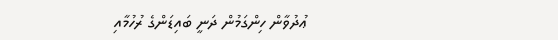ޢުދުވާން ހިންގަމުން ދަނީ ބައިޑަންގެ ރުހުމާއި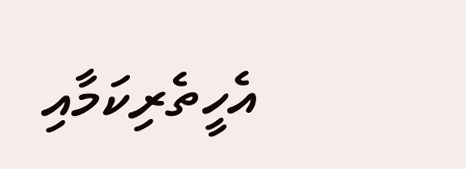އެހީތެރިކަމާއި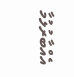އެއްބާރުލުމާ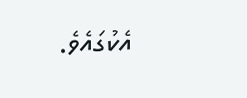އެކުގައެވެ.